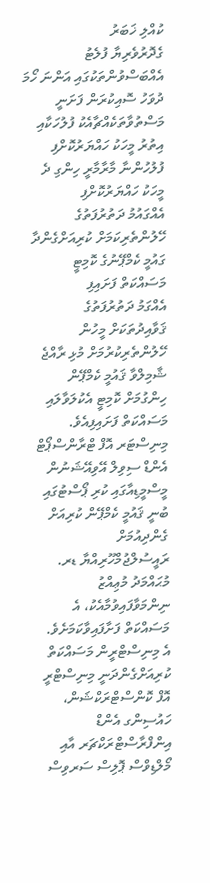ކުއްލި ޚަބަރު
ގެދޮރުވެރިޔާ ފުލެޓު އެއްބަސްވުންތަކުގައި އަންނަ ހޯމަ ދުވަހު ސޮއިކުރަން ފަށަނީ
މަސްތުވާތަކެއްޗާއެކު ފުލުހަކާއި އިތުރު މީހަކު ހައްޔަރުކޮށްފި
ފުލުހުންނާ މާރާމާރީ ހިންގި ދެ މީހަކު ހައްޔަރުކޮށްފި
އެއްގައުމު ދަތުރުފަތުގެ ހޭލުންތެރިކަމަށް ކުރިއަށްގެންދާ ގައުމީ ކެމްޕޭނުގެ ކޮމިޓީ މަސައްކަތް ފަށައިފި
އެއްގަމު ދަތުރުފަތުގެ ޤަވާއިދުތަކަށް މީހުން ހޭލުންތެރިކުރުމަށް މުޅި ރާއްޖެ ޝާމިލްވާ ޤައުމީ ކެމްޕޭން ހިންގުމަށް ކޮމިޓީ އެކުލަވާލައި މަސައްކަތް ފަށައިފިއެވެ.
މިނިސްޓަރ އޮފް ޓްރާންސްޕޯޓް އެންޑް ސިވިލް އޭވިއޭޝަނުން މީސްމީޑިއާގައި ކުރި ޕޯސްޓުގައި ބުނީ ޤައުމީ ކެމްޕޭން ކުރިއަށް ގެންދިއުމަށް ރައީސުލްޖުމްހޫރިއްޔާ ޑރ. މުޙައްމަދު މުޢިއްޒު ނިންމަވާފައިވުމާއެކު، އެ މަސައްކަތް ފަށާފައިވާކަމަށެވެ.
އެ މިނިސްޓްރީން މަސައްކަތް ކުރިއަށްގެންދަނީ މިނިސްޓްރީ އޮފް ކޮންސްޓްރަކްޝަން، ހައުސިންގ އެންޑް އިންފްރާސްޓްރަކްޗަރ އާއި މޯލްޑިވްސް ޕޮލިސް ސަރވިސް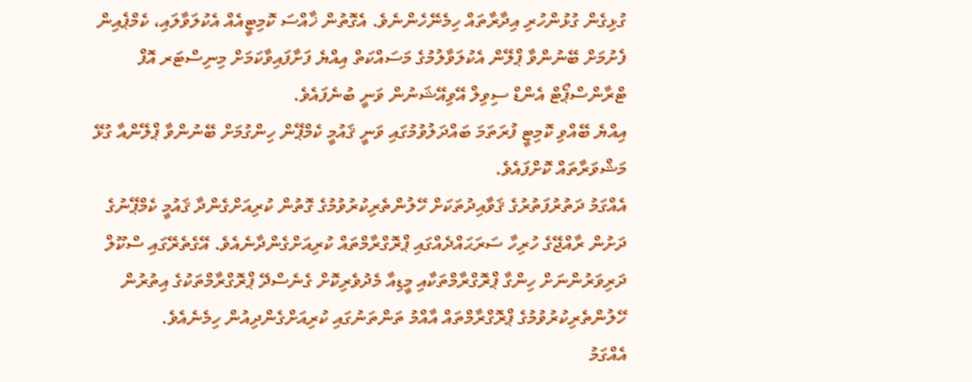ގުޅިގެން ގުޅުންހުރި އިދާރާތައް ހިމެނޭހެންނެވެ. އެގޮތުން ޚާއްސަ ކޮމިޓީއެއް އެކުލަވާލައި، ކެމްޕެއިން ފެށުމަށް ބޭނުންވާ ޕްލޭން އެކުލަވާލުމުގެ މަސައްކަތް އިއްޔެ ފަށާފައިވާކަމަށް މިނިސްޓަރ އޮފް ޓްރާންސްޕޯޓް އެންޑް ސިވިލް އޭވިއޭޝަނުން ވަނީ ބުނެފައެވެ.
އިއްޔެ ބޭއްވި ކޮމިޓީ ފުރަތަމަ ބައްދަލުވުމުގައި ވަނީ ޤައުމީ ކެމްޕޭން ހިންގުމަށް ބޭނުންވާ ޕްލޭންއާ ގުޅޭ މަޝްވަރާތައް ކޮށްފައެވެ.
އެއްގަމު ދަތުރުފަތުރުގެ ޤަވާއިދުތަކަށް ހޭލުންތެރިކުރުވުމުގެ ގޮތުން ކުރިއަށްގެންދާ ޤައުމީ ކެމްޕޭނުގެ ދަށުން ރާއްޖޭގެ ހުރިހާ ސަރަޙައްދެއްގައި ޕްރޮގްރާމްތައް ކުރިއަށްގެންދާނެއެވެ. އޭގެތެރޭގައި ސްކޫލް ދަރިވަރުންނަށް ހިންގާ ޕްރޮގްރާމްތަކާއި މީޑިއާ މެދުވެރިކޮށް ގެނެސްދޭ ޕްރޮގްރާމްތަކުގެ އިތުރުން ހޭލުންތެރިކުރުވުމުގެ ޕްރޮގްރާމްތައް އާއްމު ތަންތަނުގައި ކުރިއަށްގެންދިއުން ހިމެނެއެވެ.
އެއްގަމު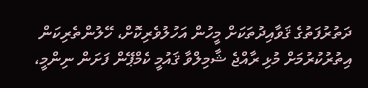ދަތުރުފަތުގެ ޤަވާއިދުތަކަށް މީހުން އަހުލުވެރިކޮށް، ހޭލުންތެރިކަން އިތުރުކުރުމަށް މުޅި ރާއްޖެ ޝާމިލްވާ ޤައުމީ ކެމްޕޭން ފަށަން ނިންމީ،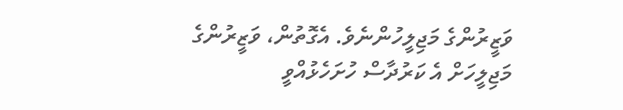ވަޒީރުންގެ މަޖިލީހުންނެވެ. އެގޮތުން، ވަޒީރުންގެ މަޖިލީހަށް އެ ކަރުދާސް ހުށަހެޅުއްވީ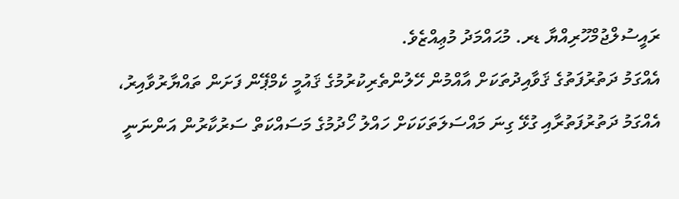ރައީސުލްޖުމްހޫރިއްޔާ ޑރ. މުޙައްމަދު މުޢިއްޒެވެ.
އެއްގަމު ދަތުރުފަތުގެ ޤަވާއިދުތަކަށް އާއްމުން ހޭލުންތެރިކުރުމުގެ ޤައުމީ ކެމްޕޭން ފަށަން ތައްޔާރުވާއިރު، އެއްގަމު ދަތުރުފަތުރާއި ގުޅޭ ގިނަ މައްސަލަތަކަކަށް ހައްލު ހޯދުމުގެ މަސައްކަތް ސަރުކާރުން އަންނަނީ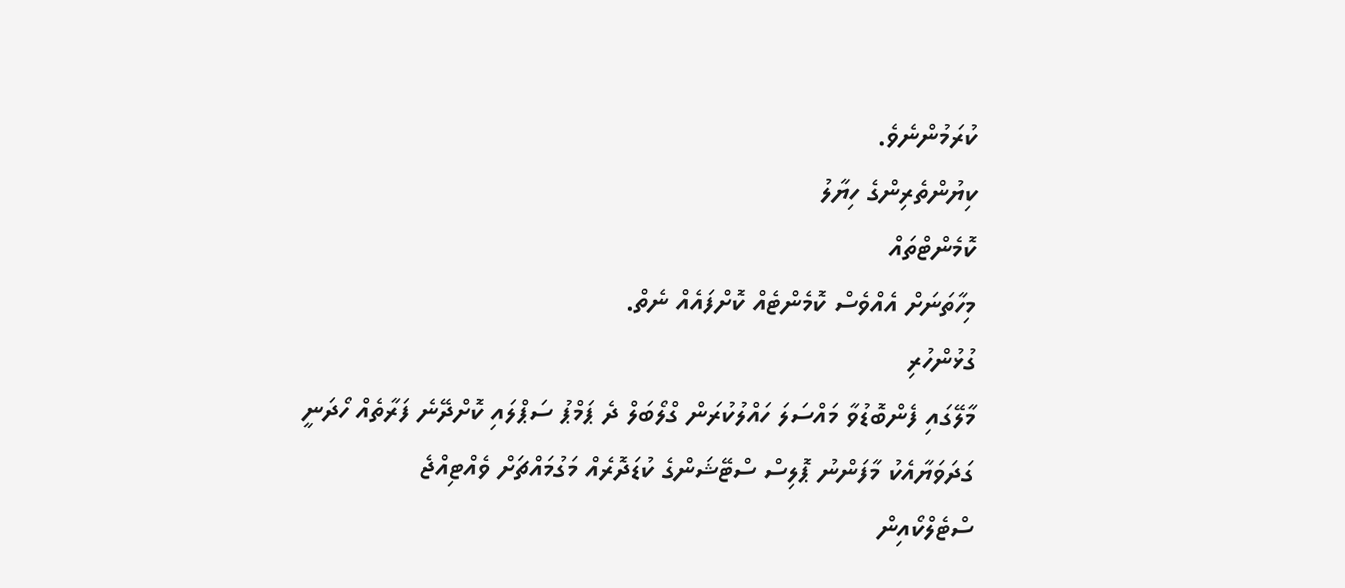ކުރަމުންނެވެ.
ކިޔުންތެރިންގެ ހިޔާލު
ކޮމެންޓްތައް
މިހާތަނަށް އެއްވެސް ކޮމެންޓެއް ކޮށްފައެއް ނެތް.
ގުޅުންހުރި
މާލޭގައި ފެންބޮޑުވާ މައްސަލަ ހައްލުކުރަން ގްލޯބަލް ދެ ޕަމްޕު ސަޕްލައި ކޮށްދޭނެ ފަރާތެއް ހޯދަނީ
ގަދަވަޔާއެކު މާފަންނު ޕޮލިސް ސްޓޭޝަންގެ ކުޑަދޮރެއް މަގުމައްޗަށް ވެއްޓިއްޖެ
ސްޓެލްކޯއިން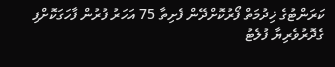ކަރަންޓުގެ ޚިދުމަތް ފޯރުކޮށްދޭން ފެށިތާ 75 އަހަރު ފުރުން ފާހަގަކޮށްފި
ގެދޮރުވެރިޔާ ފުލެޓު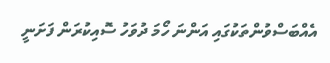އެއްބަސްވުންތަކުގައި އަންނަ ހޯމަ ދުވަހު ސޮއިކުރަން ފަށަނީ